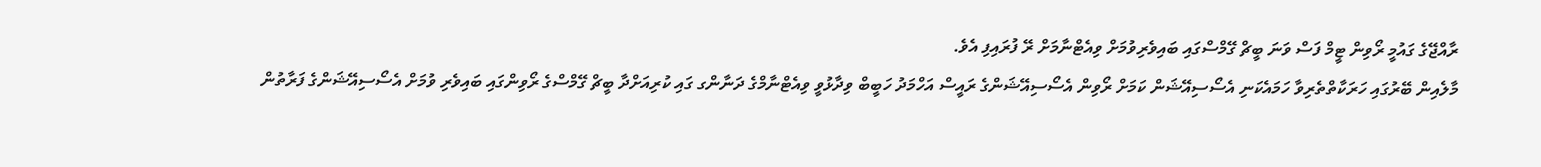ރާއްޖޭގެ ގައުމީ ރޯވިން ޓީމް ފަސް ވަނަ ބީޗް ގޭމްސްގައި ބައިވެރިވުމަށް ވިއެޓްނާމަށް ރޭ ފުރައިފި އެވެ.
މާލެއިން ބޭރުގައި ހަރަކާތްތެރިވާ ހަމައެކަނި އެސޯސިއޭޝަން ކަމަށް ރޯވިން އެސޯސިއޭޝަންގެ ރައީސް އަހްމަދު ހަބީބް ވިދާޅުވީ ވިއެޓްނާމްގެ ދަނާންގ ގައި ކުރިއަށްދާ ބީޗް ގޭމްސްގެ ރޯވިންގައި ބައިވެރި ވުމަށް އެސޯސިއޭޝަންގެ ފަރާތުން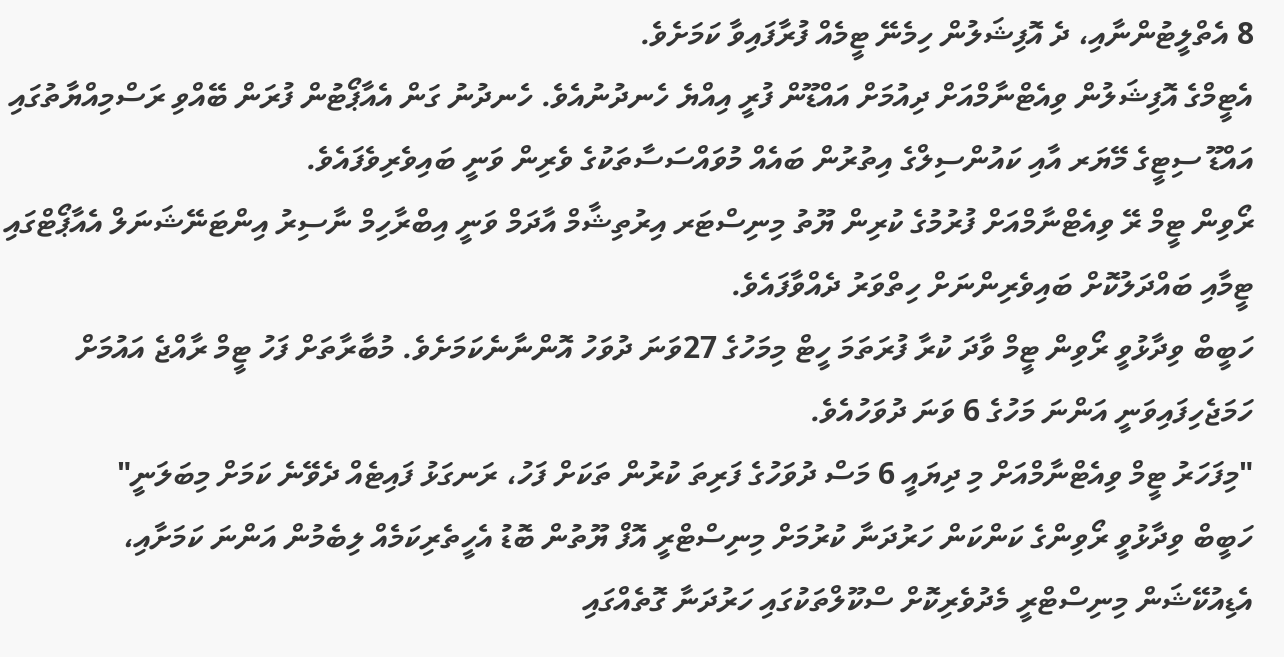8 އެތްލީޓުންނާއި، ދެ އޮފިޝަލުން ހިމެނޭ ޓީމެއް ފުރާފައިވާ ކަމަށެވެ.
އެޓީމްގެ އޮފިޝަލުން ވިއެޓްނާމްއަށް ދިއުމަށް އައްޑޫން ފުރީ އިއްޔެ ހެނދުނުއެވެ. ހެނދުނު ގަން އެއާޕޯޓުން ފުރަން ބޭއްވި ރަސްމިއްޔާތުގައި އައްޑޫ ސިޓީގެ މޭޔަރ އާއި ކައުންސިލްގެ އިތުރުން ބައެއް މުވައްސަސާތަކުގެ ވެރިން ވަނީ ބައިވެރިވެފައެވެ.
ރޯވިން ޓީމް ރޭ ވިއެޓްނާމްއަށް ފުރުމުގެ ކުރިން ޔޫތު މިނިސްޓަރ އިރުތިޝާމް އާދަމް ވަނީ އިބްރާހިމް ނާސިރު އިންޓަނޭޝަނަލް އެއާޕޯޓްގައި ޓީމާއި ބައްދަލުކޮށް ބައިވެރިންނަށް ހިތްވަރު ދެއްވާފައެވެ.
ހަބީބް ވިދާޅުވީ ރޯވިން ޓީމް ވާދަ ކުރާ ފުރަތަމަ ހީޓް މިމަހުގެ 27ވަނަ ދުވަހު އޮންނާނެކަމަށެވެ. މުބާރާތަށް ފަހު ޓީމް ރާއްޖެ އައުމަށް ހަމަޖެހިފައިވަނީ އަންނަ މަހުގެ 6 ވަނަ ދުވަހުއެވެ.
"މިފަހަރު ޓީމް ވިއެޓްނާމްއަށް މި ދިޔައީ 6 މަސް ދުވަހުގެ ފަރިތަ ކުރުން ތަކަށް ފަހު، ރަނގަޅު ފައިޓެއް ދެވޭނެ ކަމަށް މިބަލަނީ"
ހަބީބް ވިދާޅުވީ ރޯވިންގެ ކަންކަން ހަރުދަނާ ކުރުމަށް މިނިސްޓްރީ އޮފް ޔޫތުން ބޮޑު އެހީތެރިކަމެއް ލިބެމުން އަންނަ ކަމަށާއި، އެޑިއުކޭޝަން މިނިސްޓްރީ މެދުވެރިކޮށް ސްކޫލްތަކުގައި ހަރުދަނާ ގޮތެއްގައި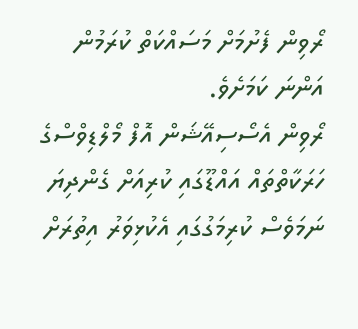ރޯވިން ފެށުމަށް މަސައްކަތް ކުރަމުން އަންނަ ކަމަށެވެ.
ރޯވިން އެސޯސިއޭޝަން އޮފް މޯލްޑިވްސްގެ ހަރަކާތްތައް އައްޑޫގައި ކުރިއަށް ގެންދިޔަ ނަމަވެސް ކުރިމަގުގައި އެކުޅިވަރު އިތުރަށް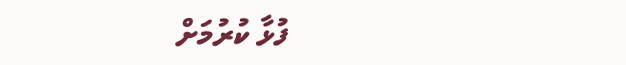ފުޅާ ކުރުމަށް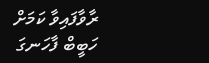ރާވާފައިވާ ކަމަށް ހަބީބް ފާހަނގަ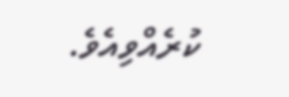ކުރެއްވިއެވެ.